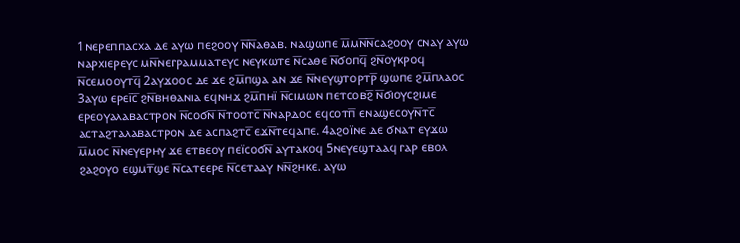1ⲛⲉⲣⲉⲡⲡⲁⲥⲭⲁ ⲇⲉ ⲁⲩⲱ ⲡⲉϩⲟⲟⲩ ⲛ̅ⲛ̅ⲁⲑⲁⲃ. ⲛⲁϣⲱⲡⲉ ⲙ̅ⲙⲛ̅ⲛ̅ⲥⲁϩⲟⲟⲩ ⲥⲛⲁⲩ ⲁⲩⲱ ⲛⲁⲣⲭⲓⲉⲣⲉⲩⲥ ⲙⲛ̅ⲛⲉⲅⲣⲁⲙⲙⲁⲧⲉⲩⲥ ⲛⲉⲩⲕⲱⲧⲉ ⲛ̅ⲥⲁⲑⲉ ⲛ̅ϭⲟⲡϥ̅ ϩⲛ̅ⲟⲩⲕⲣⲟϥ ⲛ̅ⲥⲉⲙⲟⲟⲩⲧϥ̅ 2ⲁⲩϫⲟⲟⲥ ⲇⲉ ϫⲉ ϩⲙ̅ⲡϣⲁ ⲁⲛ ϫⲉ ⲛ̅ⲛⲉⲩϣⲧⲟⲣⲧⲣ̅ ϣⲱⲡⲉ ϩⲙ̅ⲡⲗⲁⲟⲥ 3ⲁⲩⲱ ⲉⲣⲉⲓ̅ⲥ̅ ϩⲛ̅ⲃⲏⲑⲁⲛⲓⲁ ⲉϥⲛⲏϫ ϩⲙ̅ⲡⲏⲓ̈ ⲛ̅ⲥⲓⲙⲱⲛ ⲡⲉⲧⲥⲟⲃϩ̅ ⲛ̅ϭⲓⲟⲩⲥϩⲓⲙⲉ ⲉⲣⲉⲟⲩⲁⲗⲁⲃⲁⲥⲧⲣⲟⲛ ⲛ̅ⲥⲟϭⲛ̅ ⲛ̅ⲧⲟⲟⲧⲥ̅ ⲛ̅ⲛⲁⲣⲇⲟⲥ ⲉϥⲥⲟⲧⲡ̅ ⲉⲛⲁϣⲉⲥⲟⲩⲛ̅ⲧⲥ̅ ⲁⲥⲧⲁϩⲧⲁⲗⲁⲃⲁⲥⲧⲣⲟⲛ ⲇⲉ ⲁⲥⲡⲁϩⲧⲥ̅ ⲉϫⲛ̅ⲧⲉϥⲁⲡⲉ. 4ⲁϩⲟⲓ̈ⲛⲉ ⲇⲉ ϭⲛⲁⲧ ⲉⲩϫⲱ ⲙ̅ⲙⲟⲥ ⲛ̅ⲛⲉⲩⲉⲣⲏⲩ ϫⲉ ⲉⲧⲃⲉⲟⲩ ⲡⲉⲓ̈ⲥⲟϭⲛ̅ ⲁⲩⲧⲁⲕⲟϥ 5ⲛⲉⲩⲉϣⲧⲁⲁϥ ⲅⲁⲣ ⲉⲃⲟⲗ ϩⲁϩⲟⲩⲟ ⲉϣⲙⲧ̅ϣⲉ ⲛ̅ⲥⲁⲧⲉⲉⲣⲉ ⲛ̅ⲥⲉⲧⲁⲁⲩ ⲛⲛ̅ϩⲏⲕⲉ. ⲁⲩⲱ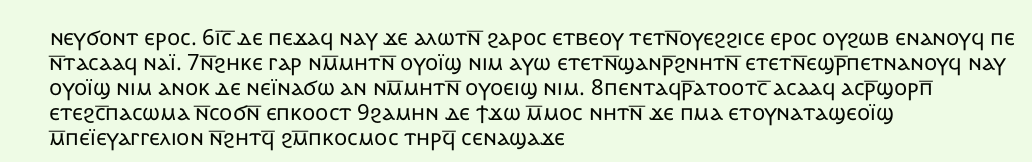ⲛⲉⲩϭⲟⲛⲧ ⲉⲣⲟⲥ. 6ⲓ̅ⲥ̅ ⲇⲉ ⲡⲉϫⲁϥ ⲛⲁⲩ ϫⲉ ⲁⲗⲱⲧⲛ̅ ϩⲁⲣⲟⲥ ⲉⲧⲃⲉⲟⲩ ⲧⲉⲧⲛ̅ⲟⲩⲉϩϩⲓⲥⲉ ⲉⲣⲟⲥ ⲟⲩϩⲱⲃ ⲉⲛⲁⲛⲟⲩϥ ⲡⲉ ⲛ̅ⲧⲁⲥⲁⲁϥ ⲛⲁⲓ̈. 7ⲛ̅ϩⲏⲕⲉ ⲅⲁⲣ ⲛⲙ̅ⲙⲏⲧⲛ̅ ⲟⲩⲟⲓ̈ϣ ⲛⲓⲙ ⲁⲩⲱ ⲉⲧⲉⲧⲛ̅ϣⲁⲛⲣ̅ϩⲛⲏⲧⲛ̅ ⲉⲧⲉⲧⲛ̅ⲉϣⲣ̅ⲡⲉⲧⲛⲁⲛⲟⲩϥ ⲛⲁⲩ ⲟⲩⲟⲓ̈ϣ ⲛⲓⲙ ⲁⲛⲟⲕ ⲇⲉ ⲛⲉⲓ̈ⲛⲁϭⲱ ⲁⲛ ⲛⲙ̅ⲙⲏⲧⲛ̅ ⲟⲩⲟⲉⲓϣ ⲛⲓⲙ. 8ⲡⲉⲛⲧⲁϥⲣ̅ⲁⲧⲟⲟⲧⲥ̅ ⲁⲥⲁⲁϥ ⲁⲥⲣ̅ϣⲟⲣⲡ̅ ⲉⲧⲉϩⲥ̅ⲡⲁⲥⲱⲙⲁ ⲛ̅ⲥⲟϭⲛ̅ ⲉⲡⲕⲟⲟⲥⲧ 9ϩⲁⲙⲏⲛ ⲇⲉ ϯϫⲱ ⲙ̅ⲙⲟⲥ ⲛⲏⲧⲛ̅ ϫⲉ ⲡⲙⲁ ⲉⲧⲟⲩⲛⲁⲧⲁϣⲉⲟⲓ̈ϣ ⲙ̅ⲡⲉⲓ̈ⲉⲩⲁⲅⲅⲉⲗⲓⲟⲛ ⲛ̅ϩⲏⲧϥ̅ ϩⲙ̅ⲡⲕⲟⲥⲙⲟⲥ ⲧⲏⲣϥ̅ ⲥⲉⲛⲁϣⲁϫⲉ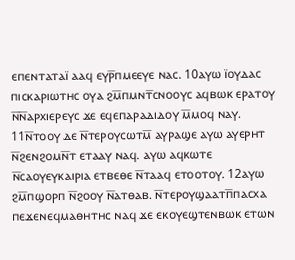ⲉⲡⲉⲛⲧⲁⲧⲁⲓ̈ ⲁⲁϥ ⲉⲩⲣ̅ⲡⲙⲉⲉⲩⲉ ⲛⲁⲥ. 10ⲁⲩⲱ ⲓ̈ⲟⲩⲇⲁⲥ ⲡⲓⲥⲕⲁⲣⲓⲱⲧⲏⲥ ⲟⲩⲁ ϩⲙ̅ⲡⲙⲛⲧ̅ⲥⲛⲟⲟⲩⲥ ⲁϥⲃⲱⲕ ⲉⲣⲁⲧⲟⲩ ⲛ̅ⲛ̅ⲁⲣⲭⲓⲉⲣⲉⲩⲥ ϫⲉ ⲉϥⲉⲡⲁⲣⲁⲇⲓⲇⲟⲩ ⲙ̅ⲙⲟϥ ⲛⲁⲩ. 11ⲛ̅ⲧⲟⲟⲩ ⲇⲉ ⲛ̅ⲧⲉⲣⲟⲩⲥⲱⲧⲙ̅ ⲁⲩⲣⲁϣⲉ ⲁⲩⲱ ⲁⲩⲉⲣⲏⲧ ⲛ̅ϩⲉⲛϩⲟⲙⲛ̅ⲧ ⲉⲧⲁⲁⲩ ⲛⲁϥ. ⲁⲩⲱ ⲁϥⲕⲱⲧⲉ ⲛ̅ⲥⲁⲟⲩⲉⲩⲕⲁⲓⲣⲓⲁ ⲉⲧⲃⲉⲑⲉ ⲛ̅ⲧⲁⲁϥ ⲉⲧⲟⲟⲧⲟⲩ. 12ⲁⲩⲱ ϩⲙ̅ⲡϣⲟⲣⲡ ⲛ̅ϩⲟⲟⲩ ⲛ̅ⲁⲧⲑⲁⲃ. ⲛ̅ⲧⲉⲣⲟⲩϣⲁⲁⲧⲡ̅ⲡⲁⲥⲭⲁ ⲡⲉϫⲉⲛⲉϥⲙⲁⲑⲏⲧⲏⲥ ⲛⲁϥ ϫⲉ ⲉⲕⲟⲩⲉϣⲧⲉⲛⲃⲱⲕ ⲉⲧⲱⲛ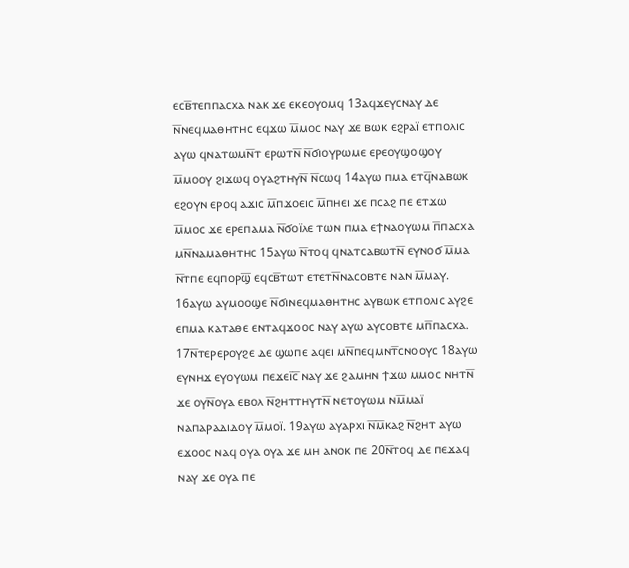ⲉⲥⲃ̅ⲧⲉⲡⲡⲁⲥⲭⲁ ⲛⲁⲕ ϫⲉ ⲉⲕⲉⲟⲩⲟⲙϥ 13ⲁϥϫⲉⲩⲥⲛⲁⲩ ⲇⲉ ⲛ̅ⲛⲉϥⲙⲁⲑⲏⲧⲏⲥ ⲉϥϫⲱ ⲙ̅ⲙⲟⲥ ⲛⲁⲩ ϫⲉ ⲃⲱⲕ ⲉϩⲣⲁⲓ̈ ⲉⲧⲡⲟⲗⲓⲥ ⲁⲩⲱ ϥⲛⲁⲧⲱⲙⲛ̅ⲧ ⲉⲣⲱⲧⲛ̅ ⲛ̅ϭⲓⲟⲩⲣⲱⲙⲉ ⲉⲣⲉⲟⲩϣⲟϣⲟⲩ ⲙ̅ⲙⲟⲟⲩ ϩⲓϫⲱϥ ⲟⲩⲁϩⲧⲏⲩⲛ̅ ⲛ̅ⲥⲱϥ 14ⲁⲩⲱ ⲡⲙⲁ ⲉⲧϥ̅ⲛⲁⲃⲱⲕ ⲉϩⲟⲩⲛ ⲉⲣⲟϥ ⲁϫⲓⲥ ⲙ̅ⲡϫⲟⲉⲓⲥ ⲙ̅ⲡⲏⲉⲓ ϫⲉ ⲡⲥⲁϩ ⲡⲉ ⲉⲧϫⲱ ⲙ̅ⲙⲟⲥ ϫⲉ ⲉⲣⲉⲡⲁⲙⲁ ⲛ̅ϭⲟⲓ̈ⲗⲉ ⲧⲱⲛ ⲡⲙⲁ ⲉϯⲛⲁⲟⲩⲱⲙ ⲡ̅ⲡⲁⲥⲭⲁ ⲙⲛ̅ⲛⲁⲙⲁⲑⲏⲧⲏⲥ 15ⲁⲩⲱ ⲛ̅ⲧⲟϥ ϥⲛⲁⲧⲥⲁⲃⲱⲧⲛ̅ ⲉⲩⲛⲟϭ ⲙ̅ⲙⲁ ⲛ̅ⲧⲡⲉ ⲉϥⲡⲟⲣϣ̅ ⲉϥⲥⲃ̅ⲧⲱⲧ ⲉⲧⲉⲧⲛ̅ⲛⲁⲥⲟⲃⲧⲉ ⲛⲁⲛ ⲙ̅ⲙⲁⲩ. 16ⲁⲩⲱ ⲁⲩⲙⲟⲟϣⲉ ⲛ̅ϭⲓⲛⲉϥⲙⲁⲑⲏⲧⲏⲥ ⲁⲩⲃⲱⲕ ⲉⲧⲡⲟⲗⲓⲥ ⲁⲩϩⲉ ⲉⲡⲙⲁ ⲕⲁⲧⲁⲑⲉ ⲉⲛⲧⲁϥϫⲟⲟⲥ ⲛⲁⲩ ⲁⲩⲱ ⲁⲩⲥⲟⲃⲧⲉ ⲙⲡ̅ⲡⲁⲥⲭⲁ. 17ⲛ̅ⲧⲉⲣⲉⲣⲟⲩϩⲉ ⲇⲉ ϣⲱⲡⲉ ⲁϥⲉⲓ ⲙⲛ̅ⲡⲉϥⲙⲛⲧ̅ⲥⲛⲟⲟⲩⲥ 18ⲁⲩⲱ ⲉⲩⲛⲏϫ ⲉⲩⲟⲩⲱⲙ ⲡⲉϫⲉⲓ̅ⲥ̅ ⲛⲁⲩ ϫⲉ ϩⲁⲙⲏⲛ ϯϫⲱ ⲙⲙⲟⲥ ⲛⲏⲧⲛ̅ ϫⲉ ⲟⲩⲛ̅ⲟⲩⲁ ⲉⲃⲟⲗ ⲛ̅ϩⲏⲧⲧⲏⲩⲧⲛ̅ ⲛⲉⲧⲟⲩⲱⲙ ⲛⲙ̅ⲙⲁⲓ̈ ⲛⲁⲡⲁⲣⲁⲇⲓⲇⲟⲩ ⲙ̅ⲙⲟⲓ̈. 19ⲁⲩⲱ ⲁⲩⲁⲣⲭⲓ ⲛ̅ⲙ̅ⲕⲁϩ ⲛ̅ϩⲏⲧ ⲁⲩⲱ ⲉϫⲟⲟⲥ ⲛⲁϥ ⲟⲩⲁ ⲟⲩⲁ ϫⲉ ⲙⲏ ⲁⲛⲟⲕ ⲡⲉ 20ⲛ̅ⲧⲟϥ ⲇⲉ ⲡⲉϫⲁϥ ⲛⲁⲩ ϫⲉ ⲟⲩⲁ ⲡⲉ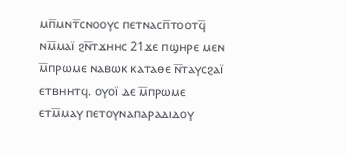ⲙⲡ̅ⲙⲛⲧ̅ⲥⲛⲟⲟⲩⲥ ⲡⲉⲧⲛⲁⲥⲡ̅ⲧⲟⲟⲧϥ̅ ⲛⲙ̅ⲙⲁⲓ̈ ϩⲛ̅ⲧϫⲏⲏⲥ 21ϫⲉ ⲡϣⲏⲣⲉ ⲙⲉⲛ ⲙ̅ⲡⲣⲱⲙⲉ ⲛⲁⲃⲱⲕ ⲕⲁⲧⲁⲑⲉ ⲛ̅ⲧⲁⲩⲥϩⲁⲓ̈ ⲉⲧⲃⲏⲏⲧϥ. ⲟⲩⲟⲓ̈ ⲇⲉ ⲙ̅ⲡⲣⲱⲙⲉ ⲉⲧⲙ̅ⲙⲁⲩ ⲡⲉⲧⲟⲩⲛⲁⲡⲁⲣⲁⲇⲓⲇⲟⲩ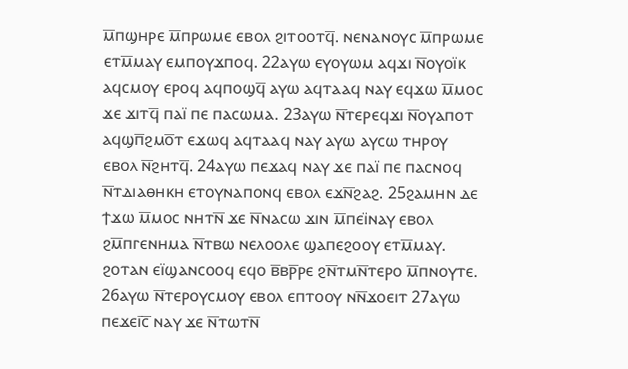ⲙ̅ⲡϣⲏⲣⲉ ⲙ̅ⲡⲣⲱⲙⲉ ⲉⲃⲟⲗ ϩⲓⲧⲟⲟⲧϥ̅. ⲛⲉⲛⲁⲛⲟⲩⲥ ⲙ̅ⲡⲣⲱⲙⲉ ⲉⲧⲙ̅ⲙⲁⲩ ⲉⲙⲡⲟⲩϫⲡⲟϥ. 22ⲁⲩⲱ ⲉⲩⲟⲩⲱⲙ ⲁϥϫⲓ ⲛ̅ⲟⲩⲟⲓ̈ⲕ ⲁϥⲥⲙⲟⲩ ⲉⲣⲟϥ ⲁϥⲡⲟϣϥ̅ ⲁⲩⲱ ⲁϥⲧⲁⲁϥ ⲛⲁⲩ ⲉϥϫⲱ ⲙ̅ⲙⲟⲥ ϫⲉ ϫⲓⲧϥ̅ ⲡⲁⲓ̈ ⲡⲉ ⲡⲁⲥⲱⲙⲁ. 23ⲁⲩⲱ ⲛ̅ⲧⲉⲣⲉϥϫⲓ ⲛ̅ⲟⲩⲁⲡⲟⲧ ⲁϥϣⲡ̅ϩⲙⲟ̅ⲧ ⲉϫⲱϥ ⲁϥⲧⲁⲁϥ ⲛⲁⲩ ⲁⲩⲱ ⲁⲩⲥⲱ ⲧⲏⲣⲟⲩ ⲉⲃⲟⲗ ⲛ̅ϩⲏⲧϥ̅. 24ⲁⲩⲱ ⲡⲉϫⲁϥ ⲛⲁⲩ ϫⲉ ⲡⲁⲓ̈ ⲡⲉ ⲡⲁⲥⲛⲟϥ ⲛ̅ⲧⲇⲓⲁⲑⲏⲕⲏ ⲉⲧⲟⲩⲛⲁⲡⲟⲛϥ ⲉⲃⲟⲗ ⲉϫⲛ̅ϩⲁϩ. 25ϩⲁⲙⲏⲛ ⲇⲉ ϯϫⲱ ⲙ̅ⲙⲟⲥ ⲛⲏⲧⲛ̅ ϫⲉ ⲛ̅ⲛⲁⲥⲱ ϫⲓⲛ ⲙ̅ⲡⲉⲓ̈ⲛⲁⲩ ⲉⲃⲟⲗ ϩⲙ̅ⲡⲅⲉⲛⲏⲙⲁ ⲛ̅ⲧⲃⲱ ⲛⲉⲗⲟⲟⲗⲉ ϣⲁⲡⲉϩⲟⲟⲩ ⲉⲧⲙ̅ⲙⲁⲩ. ϩⲟⲧⲁⲛ ⲉⲓ̈ϣⲁⲛⲥⲟⲟϥ ⲉϥⲟ ⲃ̅ⲃⲣ̅ⲣⲉ ϩⲛ̅ⲧⲙⲛ̅ⲧⲉⲣⲟ ⲙ̅ⲡⲛⲟⲩⲧⲉ. 26ⲁⲩⲱ ⲛ̅ⲧⲉⲣⲟⲩⲥⲙⲟⲩ ⲉⲃⲟⲗ ⲉⲡⲧⲟⲟⲩ ⲛⲛ̅ϫⲟⲉⲓⲧ 27ⲁⲩⲱ ⲡⲉϫⲉⲓ̅ⲥ̅ ⲛⲁⲩ ϫⲉ ⲛ̅ⲧⲱⲧⲛ̅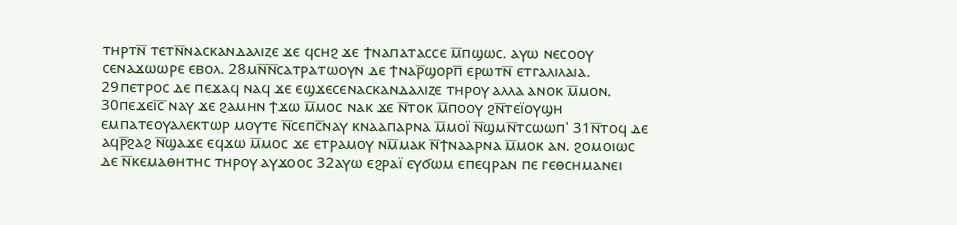ⲧⲏⲣⲧⲛ̅ ⲧⲉⲧⲛ̅ⲛⲁⲥⲕⲁⲛⲇⲁⲗⲓⲍⲉ ϫⲉ ϥⲥⲏϩ ϫⲉ ϯⲛⲁⲡⲁⲧⲁⲥⲥⲉ ⲙ̅ⲡϣⲱⲥ. ⲁⲩⲱ ⲛⲉⲥⲟⲟⲩ ⲥⲉⲛⲁϫⲱⲱⲣⲉ ⲉⲃⲟⲗ. 28ⲙⲛ̅ⲛ̅ⲥⲁⲧⲣⲁⲧⲱⲟⲩⲛ ⲇⲉ ϯⲛⲁⲣ̅ϣⲟⲣⲡ̅ ⲉⲣⲱⲧⲛ̅ ⲉⲧⲅⲁⲗⲓⲗⲁⲓⲁ. 29ⲡⲉⲧⲣⲟⲥ ⲇⲉ ⲡⲉϫⲁϥ ⲛⲁϥ ϫⲉ ⲉϣϫⲉⲥⲉⲛⲁⲥⲕⲁⲛⲇⲁⲗⲓⲍⲉ ⲧⲏⲣⲟⲩ ⲁⲗⲗⲁ ⲁⲛⲟⲕ ⲙ̅ⲙⲟⲛ. 30ⲡⲉϫⲉⲓ̅ⲥ̅ ⲛⲁⲩ ϫⲉ ϩⲁⲙⲏⲛ ϯϫⲱ ⲙ̅ⲙⲟⲥ ⲛⲁⲕ ϫⲉ ⲛ̅ⲧⲟⲕ ⲙ̅ⲡⲟⲟⲩ ϩⲛ̅ⲧⲉⲓ̈ⲟⲩϣⲏ ⲉⲙⲡⲁⲧⲉⲟⲩⲁⲗⲉⲕⲧⲱⲣ ⲙⲟⲩⲧⲉ ⲛ̅ⲥⲉⲡⲥ̅ⲛⲁⲩ ⲕⲛⲁⲁⲡⲁⲣⲛⲁ ⲙ̅ⲙⲟⲓ̈ ⲛ̅ϣⲙⲛ̅ⲧⲥⲱⲱⲡʾ 31ⲛ̅ⲧⲟϥ ⲇⲉ ⲁϥⲣ̅ϩⲁϩ ⲛ̅ϣⲁϫⲉ ⲉϥϫⲱ ⲙ̅ⲙⲟⲥ ϫⲉ ⲉⲧⲣⲁⲙⲟⲩ ⲛⲙ̅ⲙⲁⲕ ⲛ̅ϯⲛⲁⲁⲣⲛⲁ ⲙ̅ⲙⲟⲕ ⲁⲛ. ϩⲟⲙⲟⲓⲱⲥ ⲇⲉ ⲛ̅ⲕⲉⲙⲁⲑⲏⲧⲏⲥ ⲧⲏⲣⲟⲩ ⲁⲩϫⲟⲟⲥ 32ⲁⲩⲱ ⲉϩⲣⲁⲓ̈ ⲉⲩϭⲱⲙ ⲉⲡⲉϥⲣⲁⲛ ⲡⲉ ⲅⲉⲑⲥⲏⲙⲁⲛⲉⲓ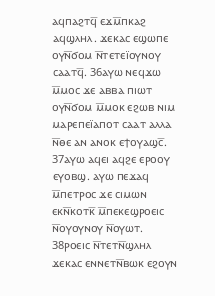ⲁϥⲡⲁϩⲧϥ̅ ⲉϫⲙ̅ⲡⲕⲁϩ ⲁϥϣⲗⲏⲗ. ϫⲉⲕⲁⲥ ⲉϣⲱⲡⲉ ⲟⲩⲛ̅ϭⲟⲙ ⲛ̅ⲧⲉⲧⲉⲓ̈ⲟⲩⲛⲟⲩ ⲥⲁⲁⲧϥ̅. 36ⲁⲩⲱ ⲛⲉϥϫⲱ ⲙ̅ⲙⲟⲥ ϫⲉ ⲁⲃⲃⲁ ⲡⲓⲱⲧ ⲟⲩⲛ̅ϭⲟⲙ ⲙ̅ⲙⲟⲕ ⲉϩⲱⲃ ⲛⲓⲙ ⲙⲁⲣⲉⲡⲉⲓ̈ⲁⲡⲟⲧ ⲥⲁⲁⲧ ⲁⲗⲗⲁ ⲛ̅ⲑⲉ ⲁⲛ ⲁⲛⲟⲕ ⲉϯⲟⲩⲁϣⲥ̅. 37ⲁⲩⲱ ⲁϥⲉⲓ ⲁϥϩⲉ ⲉⲣⲟⲟⲩ ⲉⲩⲟⲃϣ. ⲁⲩⲱ ⲡⲉϫⲁϥ ⲙ̅ⲡⲉⲧⲣⲟⲥ ϫⲉ ⲥⲓⲙⲱⲛ ⲉⲕⲛ̅ⲕⲟⲧⲕ̅ ⲙ̅ⲡⲉⲕⲉϣⲣⲟⲉⲓⲥ ⲛ̅ⲟⲩⲟⲩⲛⲟⲩ ⲛ̅ⲟⲩⲱⲧ. 38ⲣⲟⲉⲓⲥ ⲛ̅ⲧⲉⲧⲛ̅ϣⲗⲏⲗ ϫⲉⲕⲁⲥ ⲉⲛⲛⲉⲧⲛ̅ⲃⲱⲕ ⲉϩⲟⲩⲛ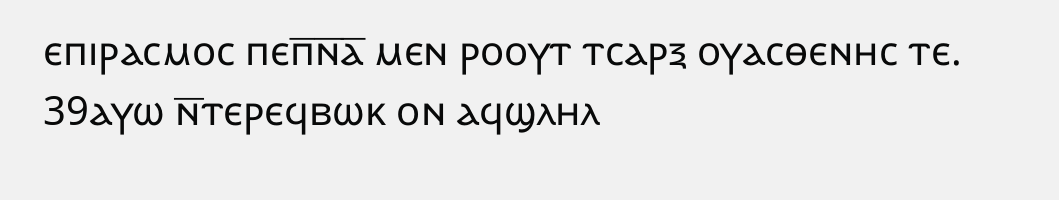ⲉⲡⲓⲣⲁⲥⲙⲟⲥ ⲡⲉⲡ̅ⲛ̅ⲁ̅ ⲙⲉⲛ ⲣⲟⲟⲩⲧ ⲧⲥⲁⲣⲝ ⲟⲩⲁⲥⲑⲉⲛⲏⲥ ⲧⲉ. 39ⲁⲩⲱ ⲛ̅ⲧⲉⲣⲉϥⲃⲱⲕ ⲟⲛ ⲁϥϣⲗⲏⲗ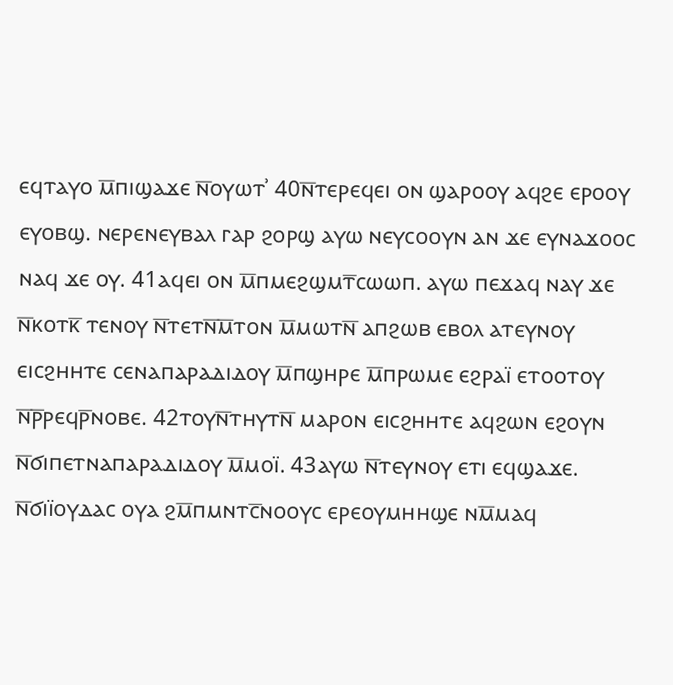ⲉϥⲧⲁⲩⲟ ⲙ̅ⲡⲓϣⲁϫⲉ ⲛ̅ⲟⲩⲱⲧʾ 40ⲛ̅ⲧⲉⲣⲉϥⲉⲓ ⲟⲛ ϣⲁⲣⲟⲟⲩ ⲁϥϩⲉ ⲉⲣⲟⲟⲩ ⲉⲩⲟⲃϣ. ⲛⲉⲣⲉⲛⲉⲩⲃⲁⲗ ⲅⲁⲣ ϩⲟⲣϣ ⲁⲩⲱ ⲛⲉⲩⲥⲟⲟⲩⲛ ⲁⲛ ϫⲉ ⲉⲩⲛⲁϫⲟⲟⲥ ⲛⲁϥ ϫⲉ ⲟⲩ. 41ⲁϥⲉⲓ ⲟⲛ ⲙ̅ⲡⲙⲉϩϣⲙⲧ̅ⲥⲱⲱⲡ. ⲁⲩⲱ ⲡⲉϫⲁϥ ⲛⲁⲩ ϫⲉ ⲛ̅ⲕⲟⲧⲕ̅ ⲧⲉⲛⲟⲩ ⲛ̅ⲧⲉⲧⲛ̅ⲙ̅ⲧⲟⲛ ⲙ̅ⲙⲱⲧⲛ̅ ⲁⲡϩⲱⲃ ⲉⲃⲟⲗ ⲁⲧⲉⲩⲛⲟⲩ ⲉⲓⲥϩⲏⲏⲧⲉ ⲥⲉⲛⲁⲡⲁⲣⲁⲇⲓⲇⲟⲩ ⲙ̅ⲡϣⲏⲣⲉ ⲙ̅ⲡⲣⲱⲙⲉ ⲉϩⲣⲁⲓ̈ ⲉⲧⲟⲟⲧⲟⲩ ⲛ̅ⲣ̅ⲣⲉϥⲣ̅ⲛⲟⲃⲉ. 42ⲧⲟⲩⲛ̅ⲧⲏⲩⲧⲛ̅ ⲙⲁⲣⲟⲛ ⲉⲓⲥϩⲏⲏⲧⲉ ⲁϥϩⲱⲛ ⲉϩⲟⲩⲛ ⲛ̅ϭⲓⲡⲉⲧⲛⲁⲡⲁⲣⲁⲇⲓⲇⲟⲩ ⲙ̅ⲙⲟⲓ̈. 43ⲁⲩⲱ ⲛ̅ⲧⲉⲩⲛⲟⲩ ⲉⲧⲓ ⲉϥϣⲁϫⲉ. ⲛ̅ϭⲓⲓ̈ⲟⲩⲇⲁⲥ ⲟⲩⲁ ϩⲙ̅ⲡⲙⲛⲧⲥ̅ⲛⲟⲟⲩⲥ ⲉⲣⲉⲟⲩⲙⲏⲏϣⲉ ⲛⲙ̅ⲙⲁϥ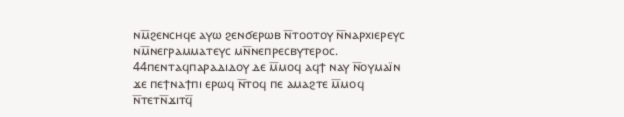ⲛⲙ̅ϩⲉⲛⲥⲏϥⲉ ⲁⲩⲱ ϩⲉⲛϭⲉⲣⲱⲃ ⲛ̅ⲧⲟⲟⲧⲟⲩ ⲛ̅ⲛⲁⲣⲭⲓⲉⲣⲉⲩⲥ ⲛⲙ̅ⲛⲉⲅⲣⲁⲙⲙⲁⲧⲉⲩⲥ ⲙⲛ̅ⲛⲉⲡⲣⲉⲥⲃⲩⲧⲉⲣⲟⲥ. 44ⲡⲉⲛⲧⲁϥⲡⲁⲣⲁⲇⲓⲇⲟⲩ ⲇⲉ ⲙ̅ⲙⲟϥ ⲁϥϯ ⲛⲁⲩ ⲛ̅ⲟⲩⲙⲁⲓ̈ⲛ ϫⲉ ⲡⲉϯⲛⲁϯⲡⲓ ⲉⲣⲱϥ ⲛ̅ⲧⲟϥ ⲡⲉ ⲁⲙⲁϩⲧⲉ ⲙ̅ⲙⲟϥ ⲛ̅ⲧⲉⲧⲛ̅ϫⲓⲧϥ̅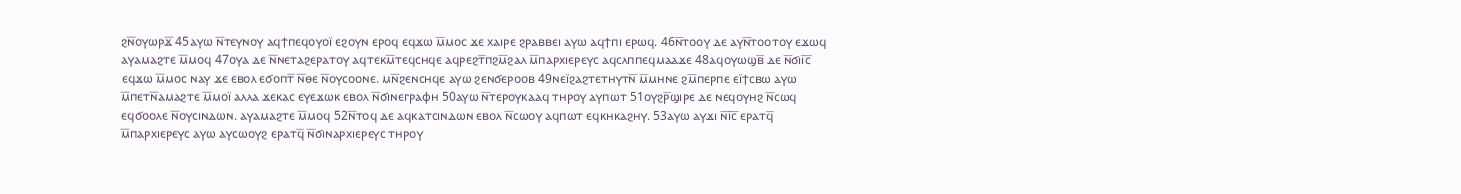ϩⲛ̅ⲟⲩⲱⲣϫ̅ 45ⲁⲩⲱ ⲛ̅ⲧⲉⲩⲛⲟⲩ ⲁϥϯⲡⲉϥⲟⲩⲟⲓ̈ ⲉϩⲟⲩⲛ ⲉⲣⲟϥ ⲉϥϫⲱ ⲙ̅ⲙⲟⲥ ϫⲉ ⲭⲁⲓⲣⲉ ϩⲣⲁⲃⲃⲉⲓ ⲁⲩⲱ ⲁϥϯⲡⲓ ⲉⲣⲱϥ. 46ⲛ̅ⲧⲟⲟⲩ ⲇⲉ ⲁⲩⲛ̅ⲧⲟⲟⲧⲟⲩ ⲉϫⲱϥ ⲁⲩⲁⲙⲁϩⲧⲉ ⲙ̅ⲙⲟϥ 47ⲟⲩⲁ ⲇⲉ ⲛ̅ⲛⲉⲧⲁϩⲉⲣⲁⲧⲟⲩ ⲁϥⲧⲉⲕⲙ̅ⲧⲉϥⲥⲏϥⲉ ⲁϥⲣⲉϩⲧ̅ⲡϩⲙ̅ϩⲁⲗ ⲙ̅ⲡⲁⲣⲭⲓⲉⲣⲉⲩⲥ ⲁϥⲥⲗⲡⲡⲉϥⲙⲁⲁϫⲉ 48ⲁϥⲟⲩⲱϣⲃ̅ ⲇⲉ ⲛ̅ϭⲓⲓ̅ⲥ̅ ⲉϥϫⲱ ⲙ̅ⲙⲟⲥ ⲛⲁⲩ ϫⲉ ⲉⲃⲟⲗ ⲉϭⲟⲡⲧ̅ ⲛ̅ⲑⲉ ⲛ̅ⲟⲩⲥⲟⲟⲛⲉ. ⲙⲛ̅ϩⲉⲛⲥⲏϥⲉ ⲁⲩⲱ ϩⲉⲛϭⲉⲣⲟⲟⲃ 49ⲛⲉⲓ̈ϩⲁϩⲧⲉⲧⲏⲩⲧⲛ̅ ⲙ̅ⲙⲏⲛⲉ ϩⲙ̅ⲡⲉⲣⲡⲉ ⲉⲓ̈ϯⲥⲃⲱ ⲁⲩⲱ ⲙ̅ⲡⲉⲧⲛ̅ⲁⲙⲁϩⲧⲉ ⲙ̅ⲙⲟⲓ̈ ⲁⲗⲗⲁ ϫⲉⲕⲁⲥ ⲉⲩⲉϫⲱⲕ ⲉⲃⲟⲗ ⲛ̅ϭⲓⲛⲉⲅⲣⲁⲫⲏ 50ⲁⲩⲱ ⲛ̅ⲧⲉⲣⲟⲩⲕⲁⲁϥ ⲧⲏⲣⲟⲩ ⲁⲩⲡⲱⲧ 51ⲟⲩϩⲣ̅ϣⲓⲣⲉ ⲇⲉ ⲛⲉϥⲟⲩⲏϩ ⲛ̅ⲥⲱϥ ⲉϥϭⲟⲟⲗⲉ ⲛ̅ⲟⲩⲥⲓⲛⲇⲱⲛ. ⲁⲩⲁⲙⲁϩⲧⲉ ⲙ̅ⲙⲟϥ 52ⲛ̅ⲧⲟϥ ⲇⲉ ⲁϥⲕⲁⲧⲥⲓⲛⲇⲱⲛ ⲉⲃⲟⲗ ⲛ̅ⲥⲱⲟⲩ ⲁϥⲡⲱⲧ ⲉϥⲕⲏⲕⲁϩⲏⲩ. 53ⲁⲩⲱ ⲁⲩϫⲓ ⲛ̅ⲓ̅ⲥ̅ ⲉⲣⲁⲧϥ̅ ⲙ̅ⲡⲁⲣⲭⲓⲉⲣⲉⲩⲥ ⲁⲩⲱ ⲁⲩⲥⲱⲟⲩϩ ⲉⲣⲁⲧϥ̅ ⲛ̅ϭⲓⲛⲁⲣⲭⲓⲉⲣⲉⲩⲥ ⲧⲏⲣⲟⲩ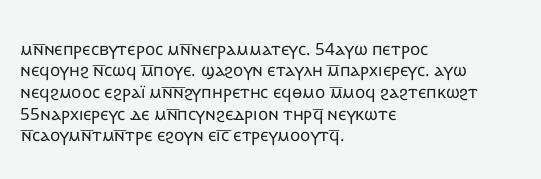ⲙⲛ̅ⲛⲉⲡⲣⲉⲥⲃⲩⲧⲉⲣⲟⲥ ⲙⲛ̅ⲛⲉⲅⲣⲁⲙⲙⲁⲧⲉⲩⲥ. 54ⲁⲩⲱ ⲡⲉⲧⲣⲟⲥ ⲛⲉϥⲟⲩⲏϩ ⲛ̅ⲥⲱϥ ⲙ̅ⲡⲟⲩⲉ. ϣⲁϩⲟⲩⲛ ⲉⲧⲁⲩⲗⲏ ⲙ̅ⲡⲁⲣⲭⲓⲉⲣⲉⲩⲥ. ⲁⲩⲱ ⲛⲉϥϩⲙⲟⲟⲥ ⲉϩⲣⲁⲓ̈ ⲙⲛ̅ⲛ̅ϩⲩⲡⲏⲣⲉⲧⲏⲥ ⲉϥⲑⲙⲟ ⲙ̅ⲙⲟϥ ϩⲁϩⲧⲉⲡⲕⲱϩⲧ 55ⲛⲁⲣⲭⲓⲉⲣⲉⲩⲥ ⲇⲉ ⲙⲛ̅ⲡⲥⲩⲛϩⲉⲇⲣⲓⲟⲛ ⲧⲏⲣϥ̅ ⲛⲉⲩⲕⲱⲧⲉ ⲛ̅ⲥⲁⲟⲩⲙⲛ̅ⲧⲙⲛ̅ⲧⲣⲉ ⲉϩⲟⲩⲛ ⲉⲓ̅ⲥ̅ ⲉⲧⲣⲉⲩⲙⲟⲟⲩⲧϥ̅.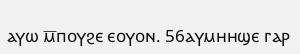ⲁⲩⲱ ⲙ̅ⲡⲟⲩϩⲉ ⲉⲟⲩⲟⲛ. 56ⲁⲩⲙⲏⲏϣⲉ ⲅⲁⲣ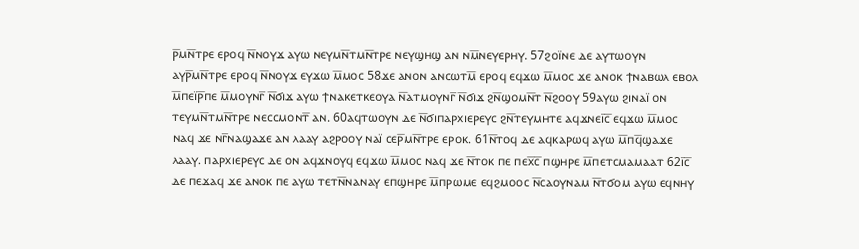ⲣ̅ⲙⲛ̅ⲧⲣⲉ ⲉⲣⲟϥ ⲛ̅ⲛⲟⲩϫ ⲁⲩⲱ ⲛⲉⲩⲙⲛ̅ⲧⲙⲛ̅ⲧⲣⲉ ⲛⲉⲩϣⲏϣ ⲁⲛ ⲛⲙ̅ⲛⲉⲩⲉⲣⲏⲩ. 57ϩⲟⲓ̈ⲛⲉ ⲇⲉ ⲁⲩⲧⲱⲟⲩⲛ ⲁⲩⲣ̅ⲙⲛ̅ⲧⲣⲉ ⲉⲣⲟϥ ⲛ̅ⲛⲟⲩϫ ⲉⲩϫⲱ ⲙ̅ⲙⲟⲥ 58ϫⲉ ⲁⲛⲟⲛ ⲁⲛⲥⲱⲧⲙ̅ ⲉⲣⲟϥ ⲉϥϫⲱ ⲙ̅ⲙⲟⲥ ϫⲉ ⲁⲛⲟⲕ ϯⲛⲁⲃⲱⲗ ⲉⲃⲟⲗ ⲙ̅ⲡⲉⲓ̈ⲣ̅ⲡⲉ ⲙ̅ⲙⲟⲩⲛⲅ̅ ⲛ̅ϭⲓϫ ⲁⲩⲱ ϯⲛⲁⲕⲉⲧⲕⲉⲟⲩⲁ ⲛ̅ⲁⲧⲙⲟⲩⲛⲅ̅ ⲛ̅ϭⲓϫ ϩⲛ̅ϣⲟⲙⲛ̅ⲧ ⲛ̅ϩⲟⲟⲩ 59ⲁⲩⲱ ϩⲓⲛⲁⲓ̈ ⲟⲛ ⲧⲉⲩⲙⲛ̅ⲧⲙⲛ̅ⲧⲣⲉ ⲛⲉⲥⲥⲙⲟⲛⲧ̅ ⲁⲛ. 60ⲁϥⲧⲱⲟⲩⲛ ⲇⲉ ⲛ̅ϭⲓⲡⲁⲣⲭⲓⲉⲣⲉⲩⲥ ϩⲛ̅ⲧⲉⲩⲙⲏⲧⲉ ⲁϥϫⲛⲉⲓ̅ⲥ̅ ⲉϥϫⲱ ⲙ̅ⲙⲟⲥ ⲛⲁϥ ϫⲉ ⲛⲅ̅ⲛⲁϣⲁϫⲉ ⲁⲛ ⲗⲁⲁⲩ ⲁϩⲣⲟⲟⲩ ⲛⲁⲓ̈ ⲥⲉⲣ̅ⲙⲛ̅ⲧⲣⲉ ⲉⲣⲟⲕ. 61ⲛ̅ⲧⲟϥ ⲇⲉ ⲁϥⲕⲁⲣⲱϥ ⲁⲩⲱ ⲙ̅ⲡϥ̅ϣⲁϫⲉ ⲗⲁⲁⲩ. ⲡⲁⲣⲭⲓⲉⲣⲉⲩⲥ ⲇⲉ ⲟⲛ ⲁϥϫⲛⲟⲩϥ ⲉϥϫⲱ ⲙ̅ⲙⲟⲥ ⲛⲁϥ ϫⲉ ⲛ̅ⲧⲟⲕ ⲡⲉ ⲡⲉⲭ̅ⲥ̅ ⲡϣⲏⲣⲉ ⲙ̅ⲡⲉⲧⲥⲙⲁⲙⲁⲁⲧ 62ⲓ̅ⲥ̅ ⲇⲉ ⲡⲉϫⲁϥ ϫⲉ ⲁⲛⲟⲕ ⲡⲉ ⲁⲩⲱ ⲧⲉⲧⲛ̅ⲛⲁⲛⲁⲩ ⲉⲡϣⲏⲣⲉ ⲙ̅ⲡⲣⲱⲙⲉ ⲉϥϩⲙⲟⲟⲥ ⲛ̅ⲥⲁⲟⲩⲛⲁⲙ ⲛ̅ⲧϭⲟⲙ ⲁⲩⲱ ⲉϥⲛⲏⲩ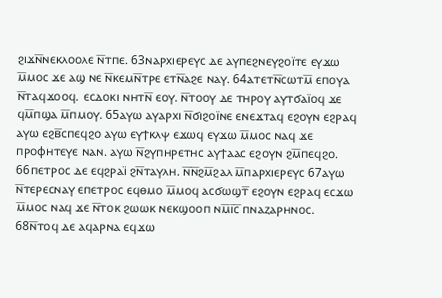ϩⲓϫⲛ̅ⲛⲉⲕⲗⲟⲟⲗⲉ ⲛ̅ⲧⲡⲉ. 63ⲛⲁⲣⲭⲓⲉⲣⲉⲩⲥ ⲇⲉ ⲁⲩⲡⲉϩⲛⲉⲩϩⲟⲓ̈ⲧⲉ ⲉⲩϫⲱ ⲙ̅ⲙⲟⲥ ϫⲉ ⲁϣ ⲛⲉ ⲛ̅ⲕⲉⲙⲛ̅ⲧⲣⲉ ⲉⲧⲛ̅ⲁϩⲉ ⲛⲁⲩ. 64ⲁⲧⲉⲧⲛ̅ⲥⲱⲧⲙ̅ ⲉⲡⲟⲩⲁ ⲛ̅ⲧⲁϥϫⲟⲟϥ. ⲉⲥⲇⲟⲕⲓ ⲛⲏⲧⲛ̅ ⲉⲟⲩ. ⲛ̅ⲧⲟⲟⲩ ⲇⲉ ⲧⲏⲣⲟⲩ ⲁⲩⲧϭⲁⲓ̈ⲟϥ ϫⲉ ϥⲙ̅ⲡϣⲁ ⲙ̅ⲡⲙⲟⲩ. 65ⲁⲩⲱ ⲁⲩⲁⲣⲭⲓ ⲛ̅ϭⲓϩⲟⲓ̈ⲛⲉ ⲉⲛⲉϫⲧⲁϥ ⲉϩⲟⲩⲛ ⲉϩⲣⲁϥ ⲁⲩⲱ ⲉϩⲃ̅ⲥⲡⲉϥϩⲟ ⲁⲩⲱ ⲉⲩϯⲕⲗⲯ ⲉϫⲱϥ ⲉⲩϫⲱ ⲙ̅ⲙⲟⲥ ⲛⲁϥ ϫⲉ ⲡⲣⲟⲫⲏⲧⲉⲩⲉ ⲛⲁⲛ. ⲁⲩⲱ ⲛ̅ϩⲩⲡⲏⲣⲉⲧⲏⲥ ⲁⲩϯⲁⲁⲥ ⲉϩⲟⲩⲛ ϩⲙ̅ⲡⲉϥϩⲟ. 66ⲡⲉⲧⲣⲟⲥ ⲇⲉ ⲉϥϩⲣⲁⲓ̈ ϩⲛ̅ⲧⲁⲩⲗⲏ. ⲛ̅ⲛ̅ϩⲙ̅ϩⲁⲗ ⲙ̅ⲡⲁⲣⲭⲓⲉⲣⲉⲩⲥ 67ⲁⲩⲱ ⲛ̅ⲧⲉⲣⲉⲥⲛⲁⲩ ⲉⲡⲉⲧⲣⲟⲥ ⲉϥⲑⲙⲟ ⲙ̅ⲙⲟϥ ⲁⲥϭⲱϣⲧ̅ ⲉϩⲟⲩⲛ ⲉϩⲣⲁϥ ⲉⲥϫⲱ ⲙ̅ⲙⲟⲥ ⲛⲁϥ ϫⲉ ⲛ̅ⲧⲟⲕ ϩⲱⲱⲕ ⲛⲉⲕϣⲟⲟⲡ ⲛⲙ̅ⲓ̅ⲥ̅ ⲡⲛⲁⲍⲁⲣⲏⲛⲟⲥ. 68ⲛ̅ⲧⲟϥ ⲇⲉ ⲁϥⲁⲣⲛⲁ ⲉϥϫⲱ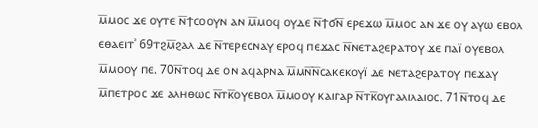ⲙ̅ⲙⲟⲥ ϫⲉ ⲟⲩⲧⲉ ⲛ̅ϯⲥⲟⲟⲩⲛ ⲁⲛ ⲙ̅ⲙⲟϥ ⲟⲩⲇⲉ ⲛ̅ϯϭⲛ̅ ⲉⲣⲉϫⲱ ⲙ̅ⲙⲟⲥ ⲁⲛ ϫⲉ ⲟⲩ ⲁⲩⲱ ⲉⲃⲟⲗ ⲉⲑⲁⲉⲓⲧʾ 69ⲧϩⲙ̅ϩⲁⲗ ⲇⲉ ⲛ̅ⲧⲉⲣⲉⲥⲛⲁⲩ ⲉⲣⲟϥ ⲡⲉϫⲁⲥ ⲛ̅ⲛⲉⲧⲁϩⲉⲣⲁⲧⲟⲩ ϫⲉ ⲡⲁⲓ̈ ⲟⲩⲉⲃⲟⲗ ⲙ̅ⲙⲟⲟⲩ ⲡⲉ. 70ⲛ̅ⲧⲟϥ ⲇⲉ ⲟⲛ ⲁϥⲁⲣⲛⲁ ⲙ̅ⲙⲛ̅ⲛ̅ⲥⲁⲕⲉⲕⲟⲩⲓ̈ ⲇⲉ ⲛⲉⲧⲁϩⲉⲣⲁⲧⲟⲩ ⲡⲉϫⲁⲩ ⲙ̅ⲡⲉⲧⲣⲟⲥ ϫⲉ ⲁⲗⲏⲑⲱⲥ ⲛ̅ⲧⲕ̅ⲟⲩⲉⲃⲟⲗ ⲙ̅ⲙⲟⲟⲩ ⲕⲁⲓⲅⲁⲣ ⲛ̅ⲧⲕ̅ⲟⲩⲅⲁⲗⲓⲗⲁⲓⲟⲥ. 71ⲛ̅ⲧⲟϥ ⲇⲉ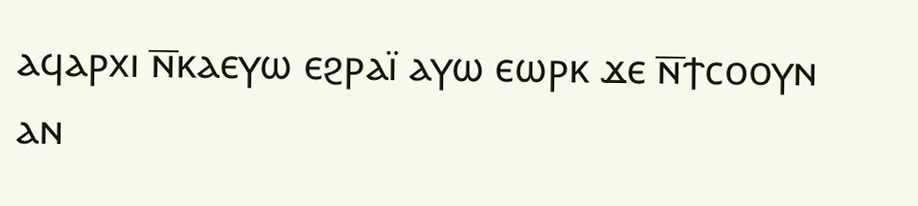ⲁϥⲁⲣⲭⲓ ⲛ̅ⲕⲁⲉⲩⲱ ⲉϩⲣⲁⲓ̈ ⲁⲩⲱ ⲉⲱⲣⲕ ϫⲉ ⲛ̅ϯⲥⲟⲟⲩⲛ ⲁⲛ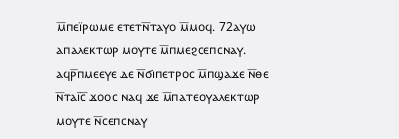ⲙ̅ⲡⲉⲓ̈ⲣⲱⲙⲉ ⲉⲧⲉⲧⲛ̅ⲧⲁⲩⲟ ⲙ̅ⲙⲟϥ. 72ⲁⲩⲱ ⲁⲡⲁⲗⲉⲕⲧⲱⲣ ⲙⲟⲩⲧⲉ ⲙ̅ⲡⲙⲉϩⲥⲉⲡⲥⲛⲁⲩ. ⲁϥⲣ̅ⲡⲙⲉⲉⲩⲉ ⲇⲉ ⲛ̅ϭⲓⲡⲉⲧⲣⲟⲥ ⲙ̅ⲡϣⲁϫⲉ ⲛ̅ⲑⲉ ⲛ̅ⲧⲁⲓ̅ⲥ̅ ϫⲟⲟⲥ ⲛⲁϥ ϫⲉ ⲙ̅ⲡⲁⲧⲉⲟⲩⲁⲗⲉⲕⲧⲱⲣ ⲙⲟⲩⲧⲉ ⲛ̅ⲥⲉⲡⲥⲛⲁⲩ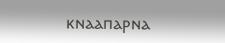ⲕⲛⲁⲁⲡⲁⲣⲛⲁ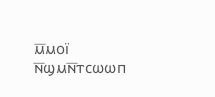ⲙ̅ⲙⲟⲓ̈ ⲛ̅ϣⲙⲛ̅ⲧⲥⲱⲱⲡ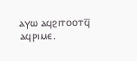ⲁⲩⲱ ⲁϥϩⲓⲧⲟⲟⲧϥ̅ ⲁϥⲣⲓⲙⲉ.